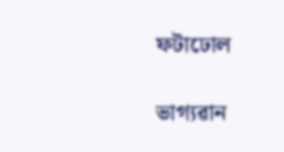ফটাঢোল

ভাগ্যৱান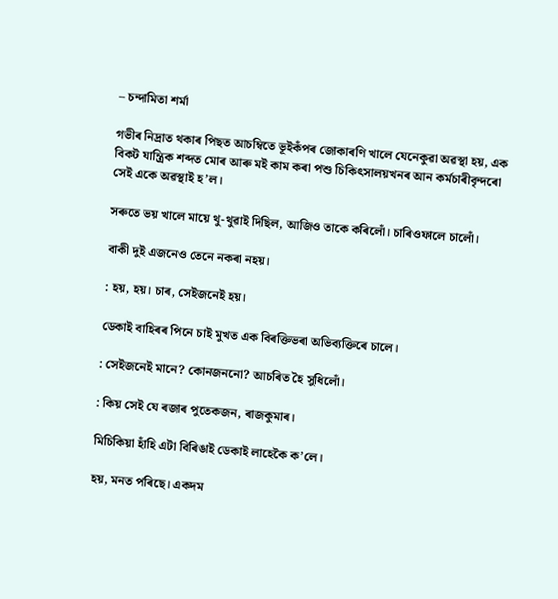– চন্দামিতা শৰ্মা

গভীৰ নিদ্ৰাত থকাৰ পিছত আচম্বিতে ভূইকঁপৰ জোকাৰণি খালে যেনেকুৱা অৱস্থা হয়, এক বিকট যান্ত্ৰিক শব্দত মোৰ আৰু মই কাম কৰা পশু চিকিৎসালয়খনৰ আন কৰ্মচাৰীবৃন্দৰো সেই একে অৱস্থাই হ’ল।

সৰুতে ভয় খালে মায়ে থু-থুৱাই দিছিল, আজিও তাকে কৰিলোঁ। চাৰিওফালে চালোঁ।

বাকী দুই এজনেও তেনে নকৰা নহয়।

: হয়, হয়। চাৰ, সেইজনেই হয়।

ডেকাই বাহিৰৰ পিনে চাই মুখত এক বিৰক্তিভৰা অভিব্যক্তিৰে চালে।

: সেইজনেই মানে? কোনজননো? আচৰিত হৈ সুধিলোঁ।

: কিয় সেই যে ৰজাৰ পুতেকজন, ৰাজকুমাৰ।

মিচিকিয়া হাঁহি এটা বিৰিঙাই ডেকাই লাহেকৈ ক’লে।

হয়, মনত পৰিছে। একদম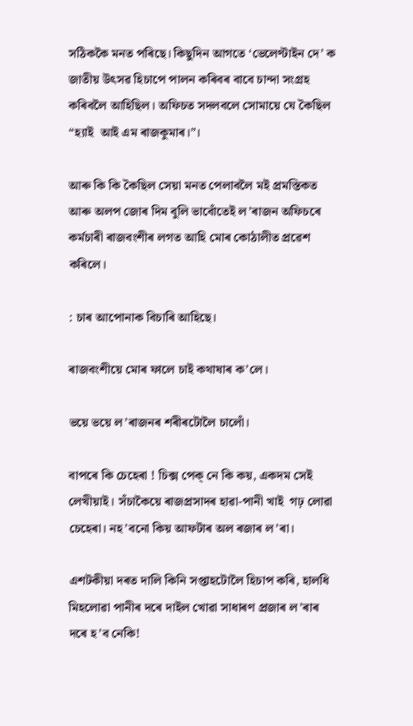সঠিককৈ মনত পৰিছে। কিছুদিন আগতে ‘ভেলেণ্টাইন দে’ ক জাতীয় উৎসৱ হিচাপে পালন কৰিবৰ বাবে চান্দা সংগ্ৰহ কৰিবলৈ আহিছিল। অফিচত সদলবলে সোমায়ে যে কৈছিল “হ্যাই  আই এম ৰাজকুমাৰ।”।

আৰু কি কি কৈছিল সেয়া মনত পেলাবলৈ মই প্ৰমস্তিকত আৰু অলপ জোৰ দিম বুলি ভাবোঁতেই ল’ৰাজন অফিচৰে কৰ্মচাৰী ৰাজবংশীৰ লগত আহি মোৰ কোঠালীত প্ৰৱেশ  কৰিলে।

: চাৰ আপোনাক বিচাৰি আহিছে।

ৰাজবংশীয়ে মোৰ ফালে চাই কথাষাৰ ক’লে।

ভয়ে ভয়ে ল’ৰাজনৰ শৰীৰটোলৈ চালোঁ।

বাপৰে কি চেহেৰা ! চিক্স পেক্ নে কি কয়, একদম সেই লেখীয়াই। সঁচাকৈয়ে ৰাজপ্ৰসাদৰ হাৱা-পানী খাই  গঢ় লোৱা চেহেৰা। নহ’বনো কিয় আফটাৰ অল ৰজাৰ ল’ৰা।

এশটকীয়া দৰত দালি কিনি সপ্তাহটোলৈ হিচাপ কৰি, হালধি মিহলোৱা পানীৰ দৰে দাইল খোৱা সাধাৰণ প্ৰজাৰ ল’ৰাৰ দৰে হ’ব নেকি!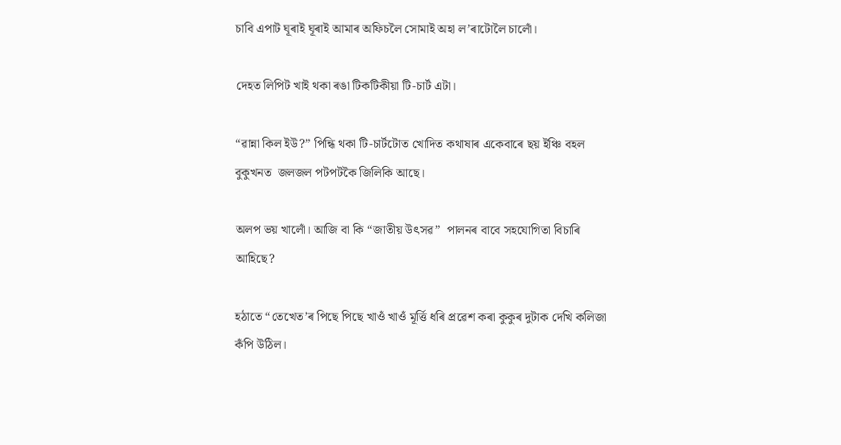চাবি এপাট ঘূৰাই ঘূৰাই আমাৰ অফিচলৈ সোমাই অহা ল’ৰাটোলৈ চালোঁ।

দেহত লিপিট খাই থকা ৰঙা টিকটিকীয়া টি-চাৰ্ট এটা।

“ৱান্না কিল ইউ?” পিন্ধি থকা টি-চাৰ্টটোত খোদিত কথাষাৰ একেবাৰে ছয় ইঞ্চি বহল বুকুখনত  জলজল পটপটকৈ জিলিকি আছে।

অলপ ভয় খালোঁ। আজি বা কি “জাতীয় উৎসৱ”  পালনৰ বাবে সহযোগিতা বিচাৰি আহিছে?

হঠাতে “তেখেত’ৰ পিছে পিছে খাওঁ খাওঁ মূৰ্ত্তি ধৰি প্ৰৱেশ কৰা কুকুৰ দুটাক দেখি কলিজা কঁপি উঠিল।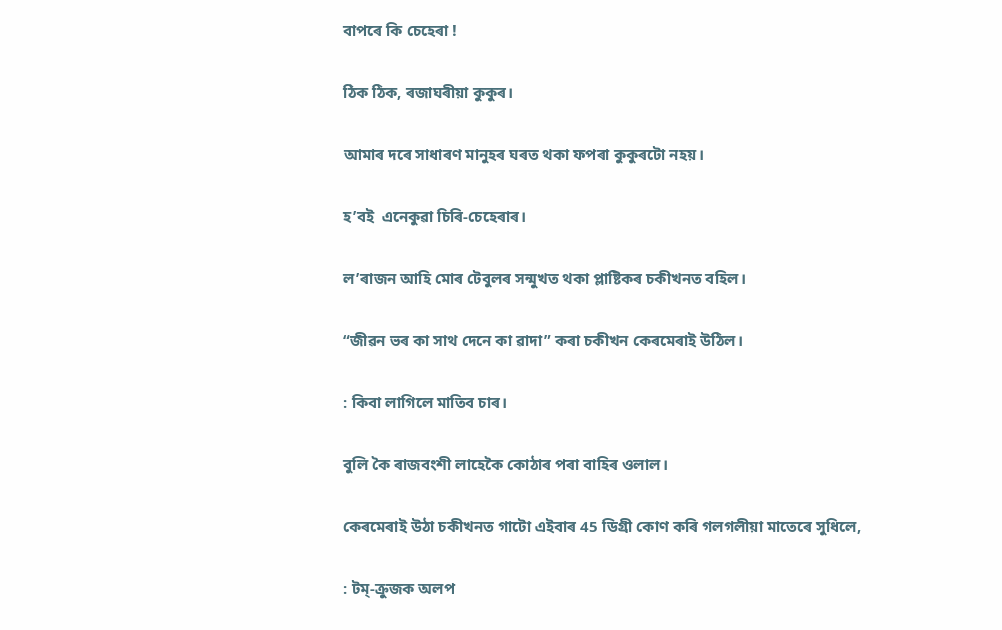বাপৰে কি চেহেৰা !

ঠিক ঠিক, ৰজাঘৰীয়া কুকুৰ।

আমাৰ দৰে সাধাৰণ মানুহৰ ঘৰত থকা ফপৰা কুকুৰটো নহয়।

হ’বই  এনেকুৱা চিৰি-চেহেৰাৰ।

ল’ৰাজন আহি মোৰ টেবুলৰ সন্মুখত থকা প্লাষ্টিকৰ চকীখনত বহিল।

“জীৱন ভৰ কা সাথ দেনে কা ৱাদা” কৰা চকীখন কেৰমেৰাই উঠিল।

: কিবা লাগিলে মাতিব চাৰ।

বুলি কৈ ৰাজবংশী লাহেকৈ কোঠাৰ পৰা বাহিৰ ওলাল।

কেৰমেৰাই উঠা চকীখনত গাটো এইবাৰ 45 ডিগ্ৰী কোণ কৰি গলগলীয়া মাতেৰে সুধিলে,

: টম্-ক্ৰুজক অলপ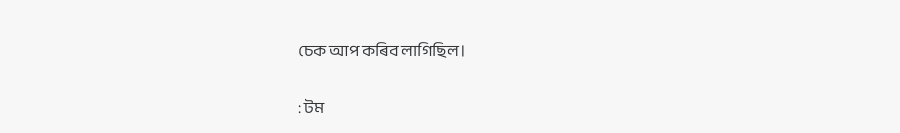চেক আপ কৰিব লাগিছিল।

: টম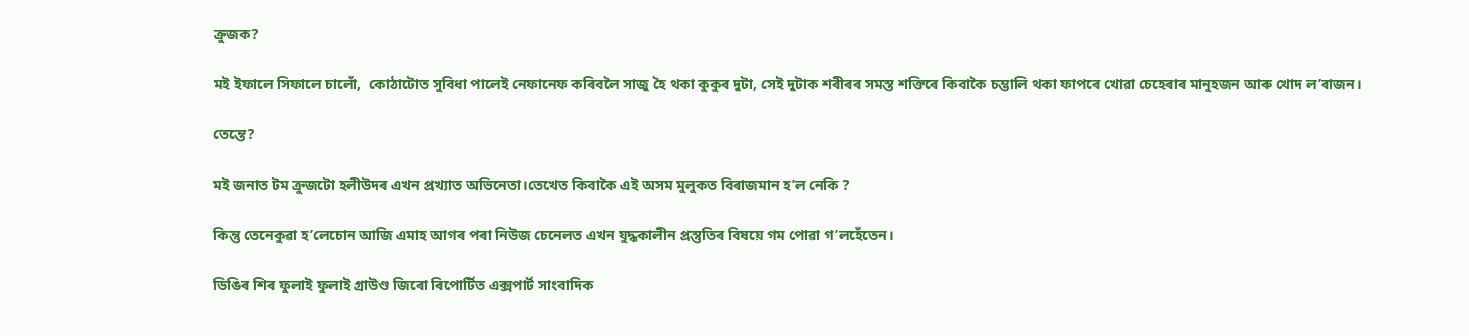ক্ৰুজক?

মই ইফালে সিফালে চালোঁ,  কোঠাটোত সুবিধা পালেই নেফানেফ কৰিবলৈ সাজু হৈ থকা কুকুৰ দুটা, সেই দুটাক শৰীৰৰ সমস্ত শক্তিৰে কিবাকৈ চম্ভালি থকা ফাপৰে খোৱা চেহেৰাৰ মানুহজন আৰু খোদ ল’ৰাজন।

তেন্তে?

মই জনাত টম ক্ৰুজটো হলীউদৰ এখন প্ৰখ্যাত অভিনেতা।তেখেত কিবাকৈ এই অসম মুলুকত বিৰাজমান হ’ল নেকি ?

কিন্তু তেনেকুৱা হ’লেচোন আজি এমাহ আগৰ পৰা নিউজ চেনেলত এখন যুদ্ধকালীন প্ৰস্তুতিৰ বিষয়ে গম পোৱা গ’লহেঁতেন।

ডিঙিৰ শিৰ ফুলাই ফুলাই গ্ৰাউণ্ড জিৰো ৰিপোৰ্টিত এক্সপাৰ্ট সাংবাদিক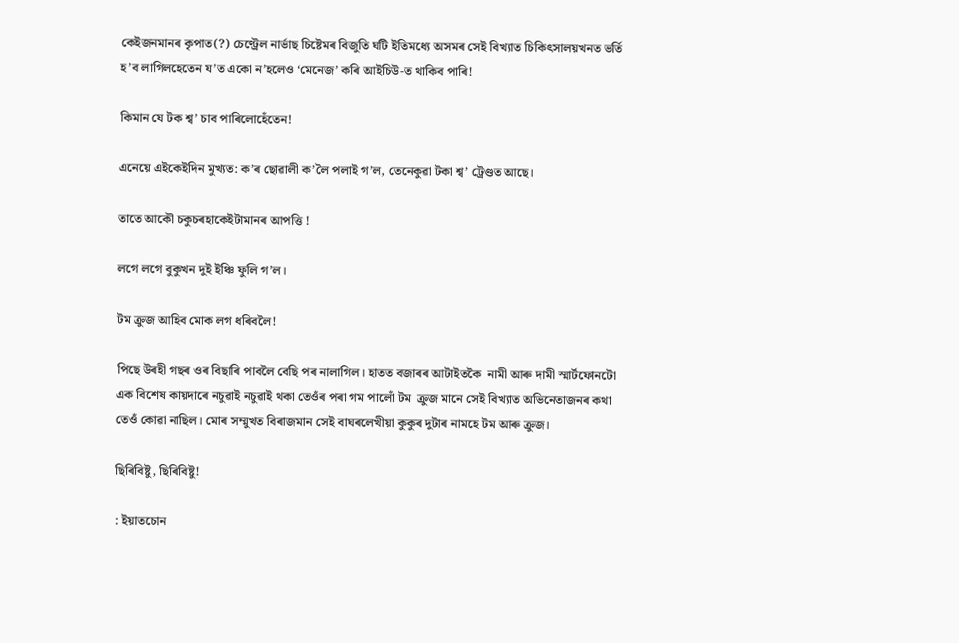কেইজনমানৰ কৃপাত(?) চেণ্ট্ৰেল নাৰ্ভাছ চিষ্টেমৰ বিজুতি ঘটি ইতিমধ্যে অসমৰ সেই বিখ্যাত চিকিৎসালয়খনত ভৰ্তি হ’ব লাগিলহেতেন য’ত একো ন’হলেও ‘মেনেজ’ কৰি আইচিউ-ত থাকিব পাৰি!

কিমান যে টক শ্ব’ চাব পাৰিলোহেঁতেন!

এনেয়ে এইকেইদিন মুখ্যত: ক’ৰ ছোৱালী ক’লৈ পলাই গ’ল, তেনেকুৱা টকা শ্ব’ ট্ৰেণ্ডত আছে।

তাতে আকৌ চকুচৰহাকেইটামানৰ আপত্তি !

লগে লগে বুকুখন দুই ইঞ্চি ফুলি গ’ল।

টম ক্ৰুজ আহিব মোক লগ ধৰিবলৈ!

পিছে উৰহী গছৰ ওৰ বিছাৰি পাবলৈ বেছি পৰ নালাগিল। হাতত বজাৰৰ আটাইতকৈ  নামী আৰু দামী স্মাৰ্টফোনটো এক বিশেষ কায়দাৰে নচুৱাই নচুৱাই থকা তেওঁৰ পৰা গম পালোঁ টম  ক্ৰুজ মানে সেই বিখ্যাত অভিনেতাজনৰ কথা তেওঁ কোৱা নাছিল। মোৰ সম্মুখত বিৰাজমান সেই বাঘৰলেখীয়া কুকুৰ দুটাৰ নামহে টম আৰু ক্ৰুজ।

ছিৰিবিষ্টু, ছিৰিবিষ্টু!

: ইয়াতচোন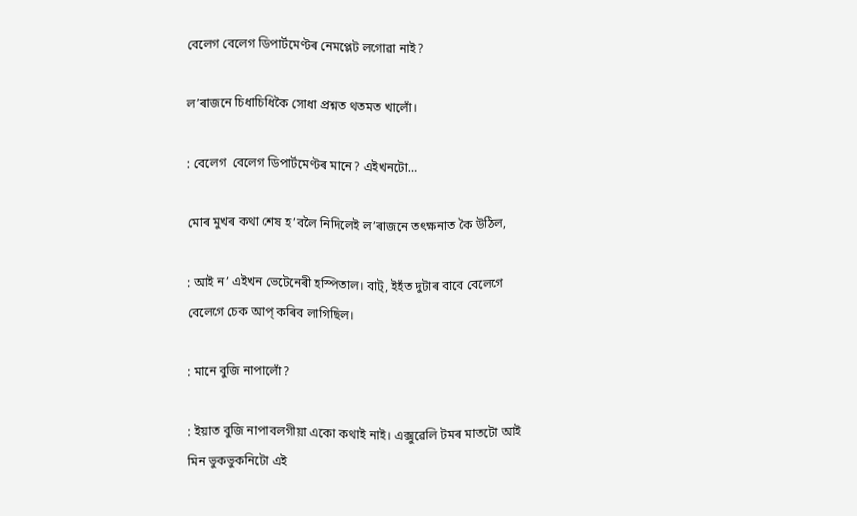বেলেগ বেলেগ ডিপাৰ্টমেণ্টৰ নেমপ্লেট লগোৱা নাই?

ল’ৰাজনে চিধাচিধিকৈ সোধা প্ৰশ্নত থতমত খালোঁ।

: বেলেগ  বেলেগ ডিপাৰ্টমেণ্টৰ মানে? এইখনটো…

মোৰ মুখৰ কথা শেষ হ’বলৈ নিদিলেই ল’ৰাজনে তৎক্ষনাত কৈ উঠিল,

: আই ন’ এইখন ভেটেনেৰী হস্পিতাল। বাট্, ইহঁত দুটাৰ বাবে বেলেগে বেলেগে চেক আপ্ কৰিব লাগিছিল।

: মানে বুজি নাপালোঁ?

: ইয়াত বুজি নাপাবলগীয়া একো কথাই নাই। এক্সুৱেলি টমৰ মাতটো আই মিন ভুকভুকনিটো এই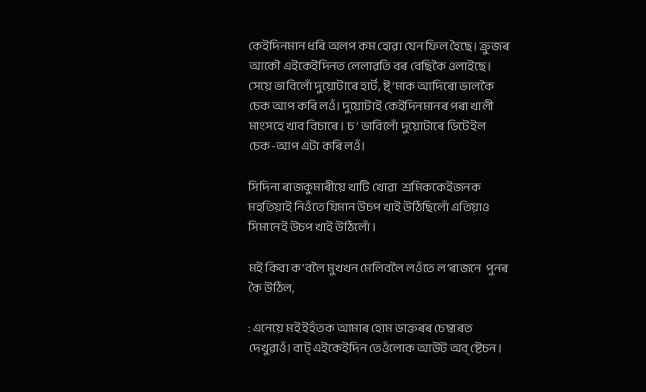কেইদিনমান ধৰি অলপ কম হোৱা যেন ফিল হৈছে। ক্ৰুজৰ আকৌ এইকেইদিনত লেলাৱতি বৰ বেছিকৈ ওলাইছে। সেয়ে ভাবিলোঁ দুয়োটাৰে হাৰ্ট, ষ্ট্’মাক আদিৰো ভালকৈ চেক আপ কৰি লওঁ। দুয়োটাই কেইদিনমানৰ পৰা খালী মাংসহে খাব বিচাৰে। চ’ ভাবিলোঁ দুয়োটাৰে ডিটেইল চেক-আপ এটা কৰি লওঁ।

সিদিনা ৰাজকুমাৰীয়ে খাটি খোৱা  শ্ৰমিককেইজনক মহতিয়াই নিওঁতে যিমান উচপ খাই উঠিছিলোঁ এতিয়াও সিমানেই উচপ খাই উঠিলোঁ।

মই কিবা ক’বলৈ মুখখন মেলিবলৈ লওঁতে ল’ৰাজনে  পুনৰ কৈ উঠিল,

: এনেয়ে মই ইহঁতক আমাৰ হোম ডাক্তৰৰ চেম্বাৰত দেখুৱাওঁ। বাট্ এইকেইদিন তেওঁলোক আউট অব্ ষ্টেচন।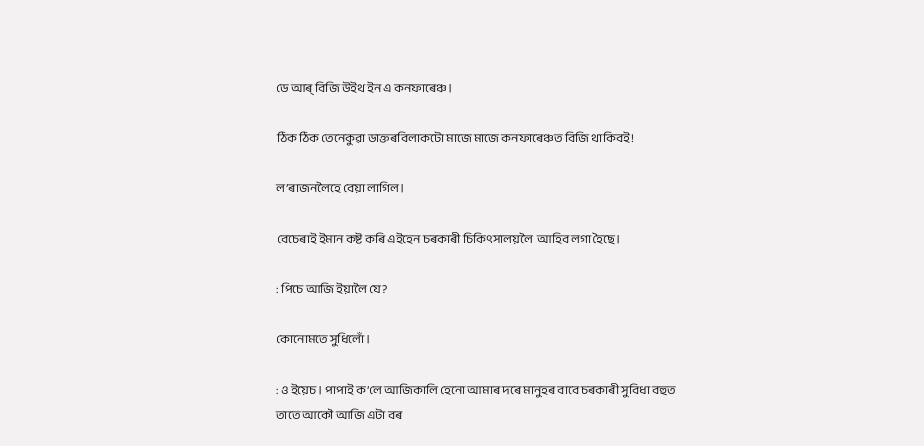ডে আৰ্ বিজি উইথ ইন এ কনফাৰেঞ্চ।

ঠিক ঠিক তেনেকুৱা ডাক্তৰবিলাকটো মাজে মাজে কনফাৰেঞ্চত বিজি থাকিবই!

ল’ৰাজনলৈহে বেয়া লাগিল।

বেচেৰাই ইমান কষ্ট কৰি এইহেন চৰকাৰী চিকিৎসালয়লৈ  আহিব লগা হৈছে।

: পিচে আজি ইয়ালৈ যে?

কোনোমতে সুধিলোঁ।

: ও ইয়েচ। পাপাই ক’লে আজিকালি হেনো আমাৰ দৰে মানুহৰ বাবে চৰকাৰী সুবিধা বহুত তাতে আকৌ আজি এটা বৰ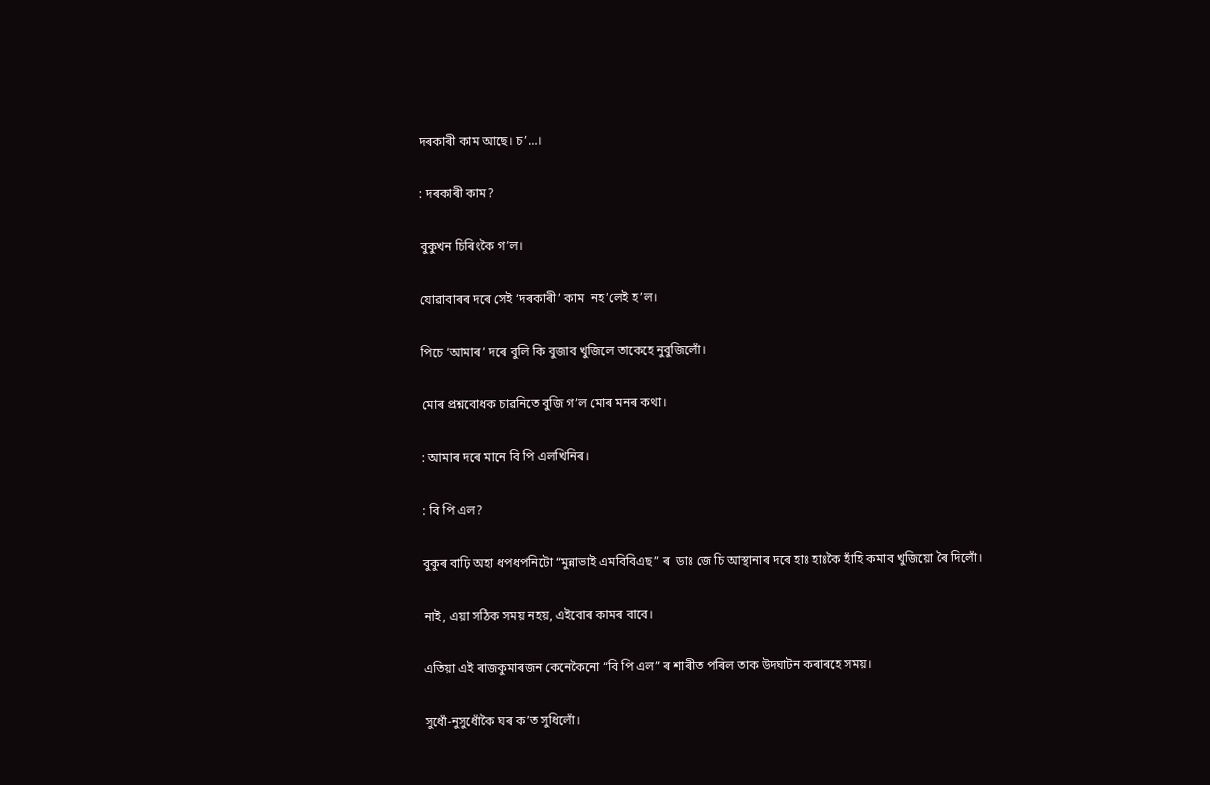দৰকাৰী কাম আছে। চ’…।

: দৰকাৰী কাম?

বুকুখন চিৰিংকৈ গ’ল।

যোৱাবাৰৰ দৰে সেই ‘দৰকাৰী’ কাম  নহ’লেই হ’ল।

পিচে ‘আমাৰ’ দৰে বুলি কি বুজাব খুজিলে তাকেহে নুবুজিলোঁ।

মোৰ প্ৰশ্নবোধক চাৱনিতে বুজি গ’ল মোৰ মনৰ কথা।

: আমাৰ দৰে মানে বি পি এলখিনিৰ।

: বি পি এল?

বুকুৰ বাঢ়ি অহা ধপধপনিটো “মুন্নাভাই এমবিবিএছ” ৰ  ডাঃ জে চি আস্থানাৰ দৰে হাঃ হাঃকৈ হাঁহি কমাব খুজিয়ো ৰৈ দিলোঁ।

নাই, এয়া সঠিক সময় নহয়, এইবোৰ কামৰ বাবে।

এতিয়া এই ৰাজকুমাৰজন কেনেকৈনো “বি পি এল” ৰ শাৰীত পৰিল তাক উদ্ঘাটন কৰাৰহে সময়।

সুধোঁ-নুসুধোঁকৈ ঘৰ ক’ত সুধিলোঁ।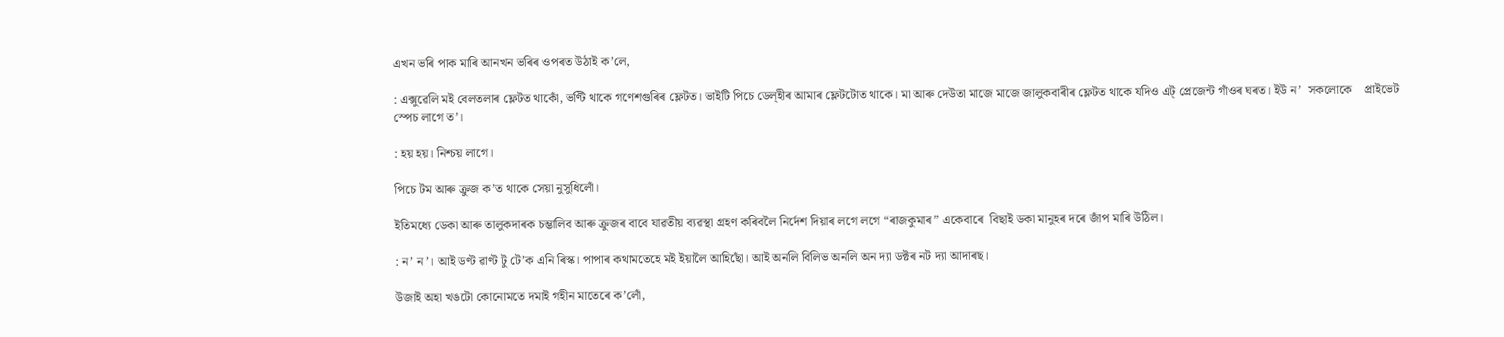এখন ভৰি পাক মাৰি আনখন ভৰিৰ ওপৰত উঠাই ক’লে,

: এক্সুৱেলি মই বেলতলাৰ ফ্লেটত থাকোঁ, ভণ্টি থাকে গণেশগুৰিৰ ফ্লেটত। ভাইটি পিচে ডেল্হীৰ আমাৰ ফ্লেটটোত থাকে। মা আৰু দেউতা মাজে মাজে জালুকবাৰীৰ ফ্লেটত থাকে যদিও এট্ প্ৰেজেন্ট গাঁওৰ ঘৰত। ইউ ন’  সকলোকে    প্ৰাইভেট স্পেচ লাগে ত’।

: হয় হয়। নিশ্চয় লাগে।

পিচে টম আৰু ক্ৰুজ ক’ত থাকে সেয়া নুসুধিলোঁ।

ইতিমধ্যে ডেকা আৰু তালুকদাৰক চম্ভালিব আৰু ক্ৰুজৰ বাবে যাৱতীয় ব্যৱস্থা গ্ৰহণ কৰিবলৈ নিৰ্দেশ দিয়াৰ লগে লগে “ৰাজকুমাৰ” একেবাৰে  বিছাই ডকা মানুহৰ দৰে জাঁপ মাৰি উঠিল।

: ন’ ন’। আই ডণ্ট ৱাণ্ট টু টে’ক এনি ৰিস্ক। পাপাৰ কথামতেহে মই ইয়ালৈ আহিছোঁ। আই অনলি বিলিভ অনলি অন দ্যা ডক্টৰ নট দ্যা আদাৰছ।

উজাই অহা খঙটো কোনোমতে দমাই গহীন মাতেৰে ক’লোঁ,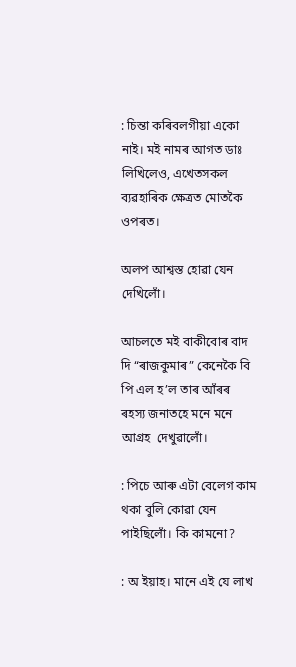: চিন্তা কৰিবলগীয়া একো নাই। মই নামৰ আগত ডাঃ লিখিলেও, এখেতসকল ব্যৱহাৰিক ক্ষেত্ৰত মোতকৈ ওপৰত।

অলপ আশ্বস্ত হোৱা যেন দেখিলোঁ।

আচলতে মই বাকীবোৰ বাদ দি “ৰাজকুমাৰ” কেনেকৈ বি পি এল হ’ল তাৰ আঁৰৰ ৰহস্য জনাতহে মনে মনে  আগ্ৰহ  দেখুৱালোঁ।

: পিচে আৰু এটা বেলেগ কাম থকা বুলি কোৱা যেন পাইছিলোঁ। কি কামনো?

: অ ইয়াহ। মানে এই যে লাখ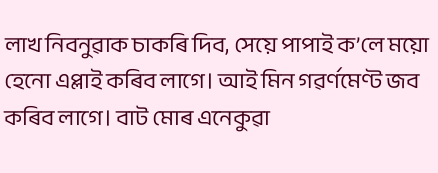লাখ নিবনুৱাক চাকৰি দিব, সেয়ে পাপাই ক’লে ময়ো হেনো এপ্লাই কৰিব লাগে। আই মিন গৱৰ্ণমেণ্ট জব কৰিব লাগে। বাট মোৰ এনেকুৱা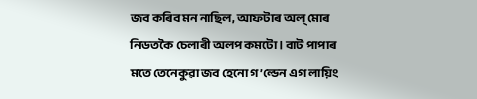জব কৰিব মন নাছিল, আফটাৰ অল্ মোৰ নিডতকৈ চেলাৰী অলপ কমটো। বাট পাপাৰ মতে তেনেকুৱা জব হেনো গ’ল্ডেন এগ লায়িং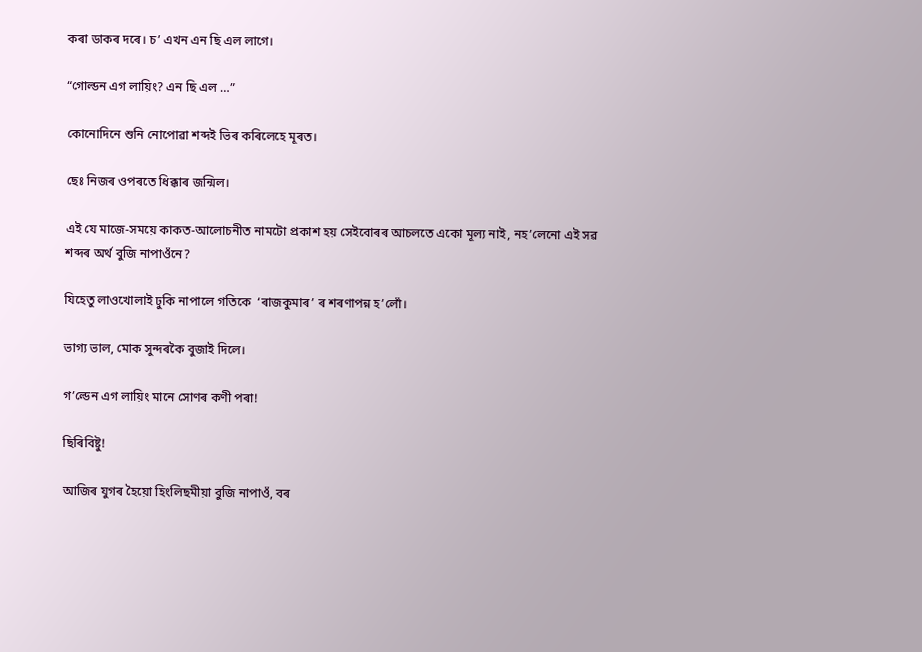কৰা ডাকৰ দৰে। চ’ এখন এন ছি এল লাগে।

“গোল্ডন এগ লায়িং? এন ছি এল …”

কোনোদিনে শুনি নোপোৱা শব্দই ভিৰ কৰিলেহে মূৰত।

ছেঃ নিজৰ ওপৰতে ধিক্কাৰ জন্মিল।

এই যে মাজে-সময়ে কাকত-আলোচনীত নামটো প্ৰকাশ হয় সেইবোৰৰ আচলতে একো মূল্য নাই, নহ’লেনো এই সৱ শব্দৰ অৰ্থ বুজি নাপাওঁনে?

যিহেতু লাওখোলাই ঢুকি নাপালে গতিকে  ‘ৰাজকুমাৰ’ ৰ শৰণাপন্ন হ’লোঁ।

ভাগ্য ভাল, মোক সুন্দৰকৈ বুজাই দিলে।

গ’ল্ডেন এগ লায়িং মানে সোণৰ কণী পৰা!

ছিৰিবিষ্টু!

আজিৰ যুগৰ হৈয়ো হিংলিছমীয়া বুজি নাপাওঁ, বৰ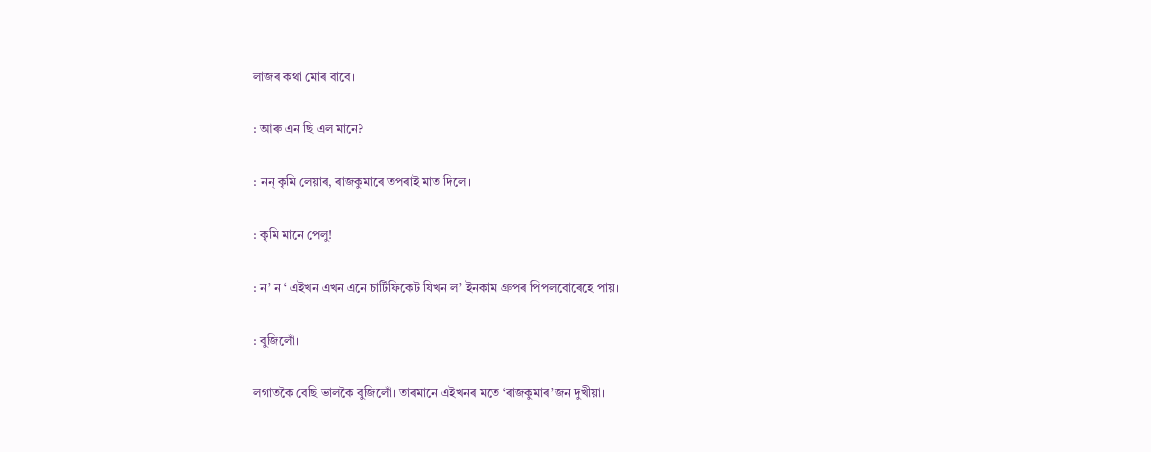লাজৰ কথা মোৰ বাবে।

: আৰু এন ছি এল মানে?

: নন্ কৃমি লেয়াৰ, ৰাজকুমাৰে তপৰাই মাত দিলে।

: কৃমি মানে পেলু!

: ন’ ন ‘ এইখন এখন এনে চাৰ্টিফিকেট যিখন ল’ ইনকাম গ্ৰুপৰ পিপলবোৰেহে পায়।

: বুজিলোঁ।

লগাতকৈ বেছি ভালকৈ বুজিলোঁ। তাৰমানে এইখনৰ মতে ‘ৰাজকুমাৰ’জন দুখীয়া।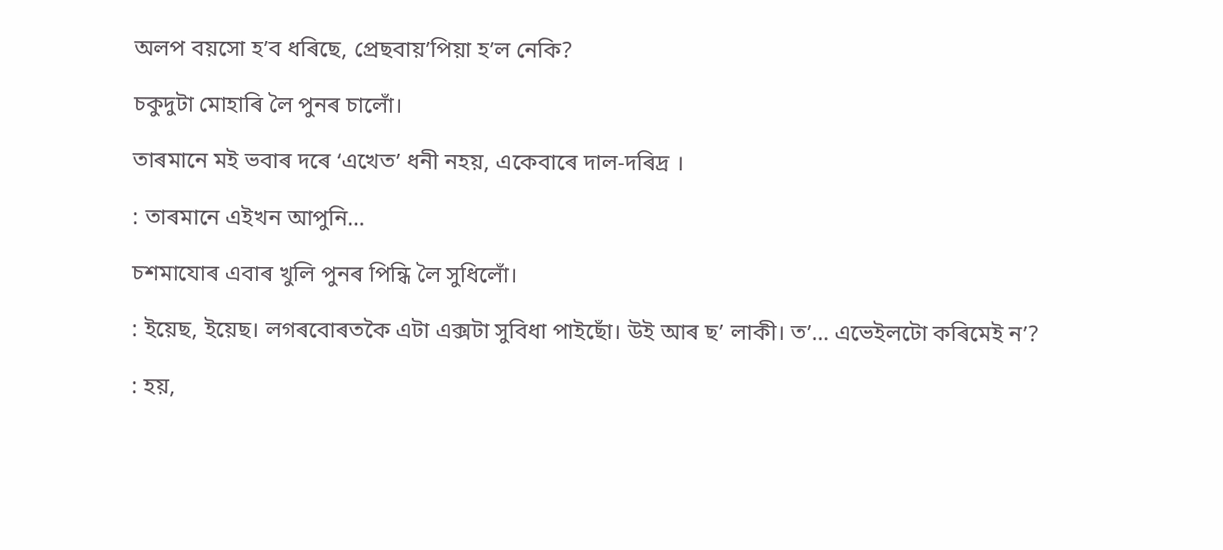অলপ বয়সো হ’ব ধৰিছে, প্ৰেছবায়’পিয়া হ’ল নেকি?

চকুদুটা মোহাৰি লৈ পুনৰ চালোঁ।

তাৰমানে মই ভবাৰ দৰে ‘এখেত’ ধনী নহয়, একেবাৰে দাল-দৰিদ্ৰ ।

: তাৰমানে এইখন আপুনি…

চশমাযোৰ এবাৰ খুলি পুনৰ পিন্ধি লৈ সুধিলোঁ।

: ইয়েছ, ইয়েছ। লগৰবোৰতকৈ এটা এক্সটা সুবিধা পাইছোঁ। উই আৰ ছ’ লাকী। ত’… এভেইলটো কৰিমেই ন’?

: হয়,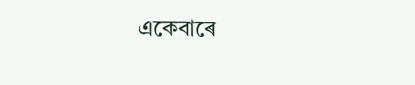একেবাৰে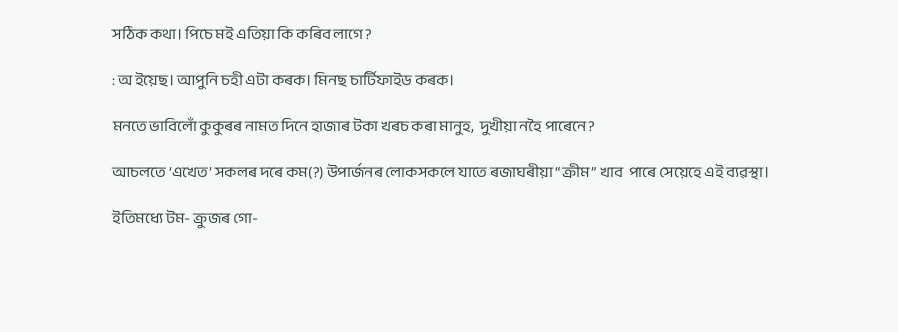সঠিক কথা। পিচে মই এতিয়া কি কৰিব লাগে?

: অ ইয়েছ। আপুনি চহী এটা কৰক। মিনছ চাৰ্টিফাইড কৰক।

মনতে ভাবিলোঁ কুকুৰৰ নামত দিনে হাজাৰ টকা খৰচ কৰা মানুহ,  দুখীয়া নহৈ পাৰেনে?

আচলতে ‘এখেত’ সকলৰ দৰে কম(?) উপাৰ্জনৰ লোকসকলে যাতে ৰজাঘৰীয়া “ক্ৰীম” খাব  পাৰে সেয়েহে এই ব্যৱস্থা।

ইতিমধ্যে টম- ক্ৰুজৰ গো-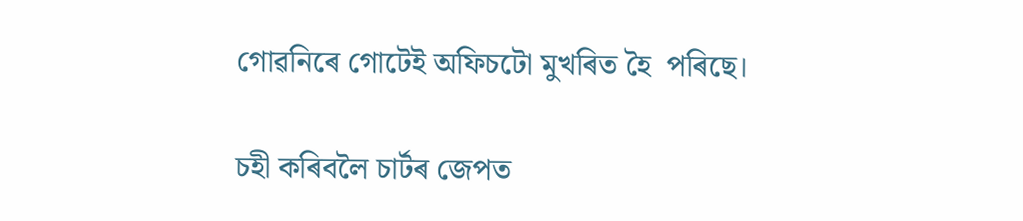গোৱনিৰে গোটেই অফিচটো মুখৰিত হৈ  পৰিছে।

চহী কৰিবলৈ চাৰ্টৰ জেপত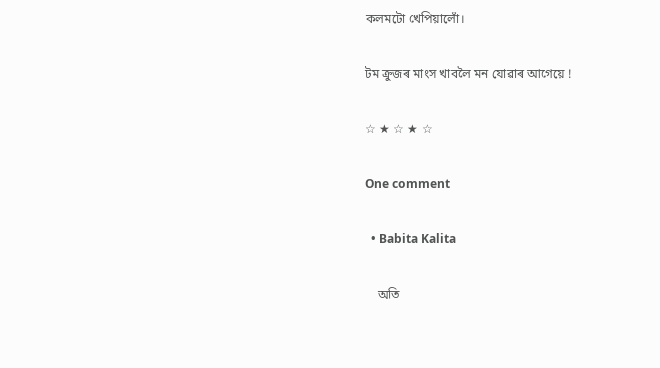কলমটো খেপিয়ালোঁ।

টম ক্ৰুজৰ মাংস খাবলৈ মন যোৱাৰ আগেয়ে !

☆ ★ ☆ ★ ☆

One comment

  • Babita Kalita

    অতি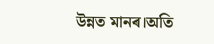উন্নত মানৰ।অতি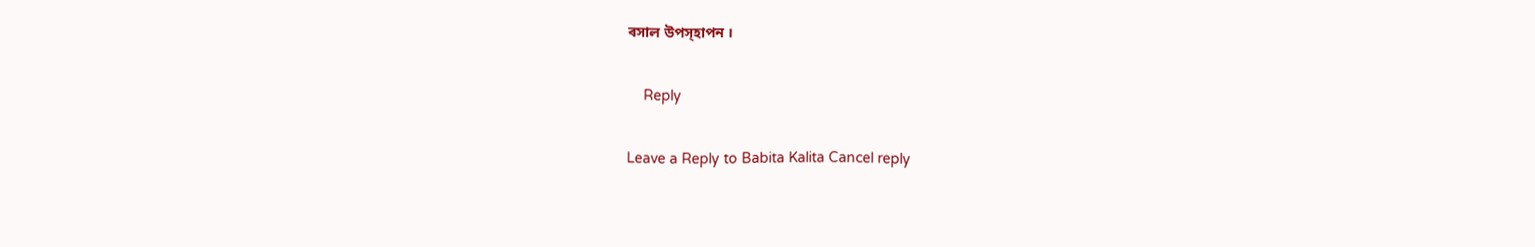ৰসাল উপস্হাপন ।

    Reply

Leave a Reply to Babita Kalita Cancel reply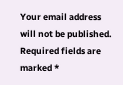Your email address will not be published. Required fields are marked *